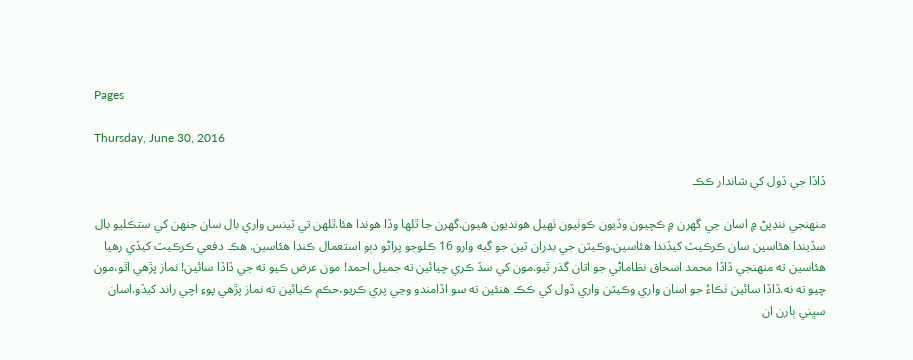Pages

Thursday, June 30, 2016

ڏاڏا جي ڏول کي شاندار ڪڪ

منهنجي ننڍپڻ ۾ اسان جي گھرن ۾ ڪچيون وڏيون ڪوٺيون ٺهيل هونديون هيون.گھرن جا ٿلها وڏا هوندا هئا.ٿلهن تي ٽينس واري بال سان جنهن کي ستڪليو بال سڏيندا هئاسين سان ڪرڪيٽ کيڏندا هئاسين.وڪيٽن جي بدران ٽين جو گيه وارو 16 ڪلوجو پراڻو دٻو استعمال ڪندا هئاسين. هڪ دفعي ڪرڪيٽ کيڏي رهيا هئاسين ته منهنجي ڏاڏا محمد اسحاق نظاماڻي جو اتان گذر ٿيو.مون کي سڏ ڪري چيائين ته جميل احمد! مون عرض ڪيو ته جي ڏاڏا سائين! نماز پڙهي اٿو،مون چيو ته نه.ڏاڏا سائين ٺڪاءُ جو اسان واري وڪيٽن واري ڏول کي ڪڪ هنئين ته سو اڏامندو وڃي پري ڪريو،حڪم ڪيائين ته نماز پڙهي پوءِ اچي راند کيڏو.اسان سڀني ٻارن ان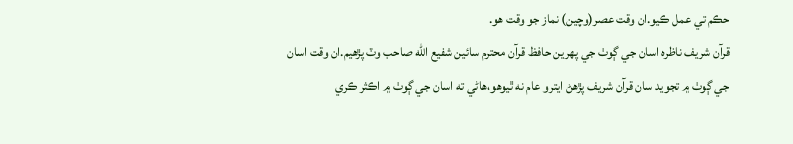حڪم تي عمل ڪيو.ان وقت عصر(وچين) نماز جو وقت هو.
قرآن شريف ناظره اسان جي ڳوٺ جي پهرين حافظ قرآن محترم سائين شفيع الله صاحب وٽ پڙهيم.ان وقت اسان جي ڳوٺ ۾ تجويد سان قرآن شريف پڙهڻ ايترو عام نه ٿيوهو،هاڻي ته اسان جي ڳوٺ ۾ اڪثر ڪري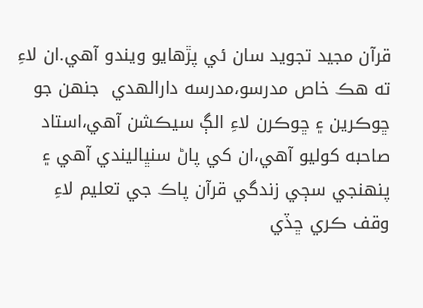قرآن مجيد تجويد سان ئي پڙهايو ويندو آهي.ان لاءِ ته هڪ خاص مدرسو،مدرسه دارالهدي  جنهن جو ڇوڪرين ۽ ڇوڪرن لاءِ الڳ سيڪشن آهي،استاد صاحبه کوليو آهي،ان کي پاڻ سنڀاليندي آهي ۽ پنهنجي سڄي زندگي قرآن پاڪ جي تعليم لاءِ وقف ڪري ڇڏي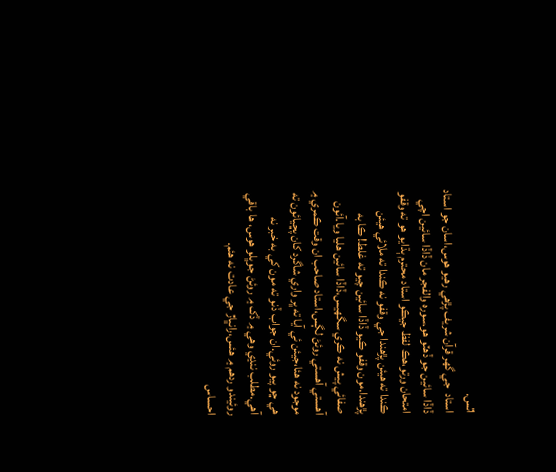اٿس.
استاد  جي گھر قرآن شريف پڙهي رهيو هوس،اسان جو استاد ڏاڏا سائين جو ڏهٽو هو.سوره والفجر مان ڏاڏا سائين اچي امتحان ورتو،هڪ لفظ جيڪو استاد محترم ٻڌايو هو ته وقفو ڪندا ته هيئن پڙهندا جي وقفو نه ڪندا ته ملائي هيئن پڙهندا.مون وقفو ڪيو ڏاڏا سائين چيو ته غلط! ڪا به صفائي پيش نه ڪري سگھيس،ڏاڏا سائين هليا ويا.آئون آهستي آهستي روئڻ لڳس،استاد صاحب ان وقت ڪمري ۾ موجود نه هئا،جيئن ئي آيا ته ڀر واري شاگرد کان پڇيائون ته هي ڇو پيو روئي.ان جواب ڏنو ته مون کي به خبر نه آهي.مطلب ننڍي وهي ۾ ڏک ۾ روئڻ جوڀلو هوس، ها باقي روئيندو ردهم ۾ هئس،رانڀاڙ جي عادت نه هئم.
احساس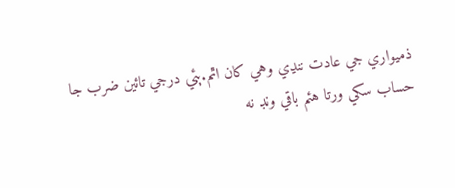ذميواري جي عادت ننڍي وهي کان اٿم.ٻئي درجي تائين ضرب جا حساب سکي ورتا هئم باقي ونڊ نه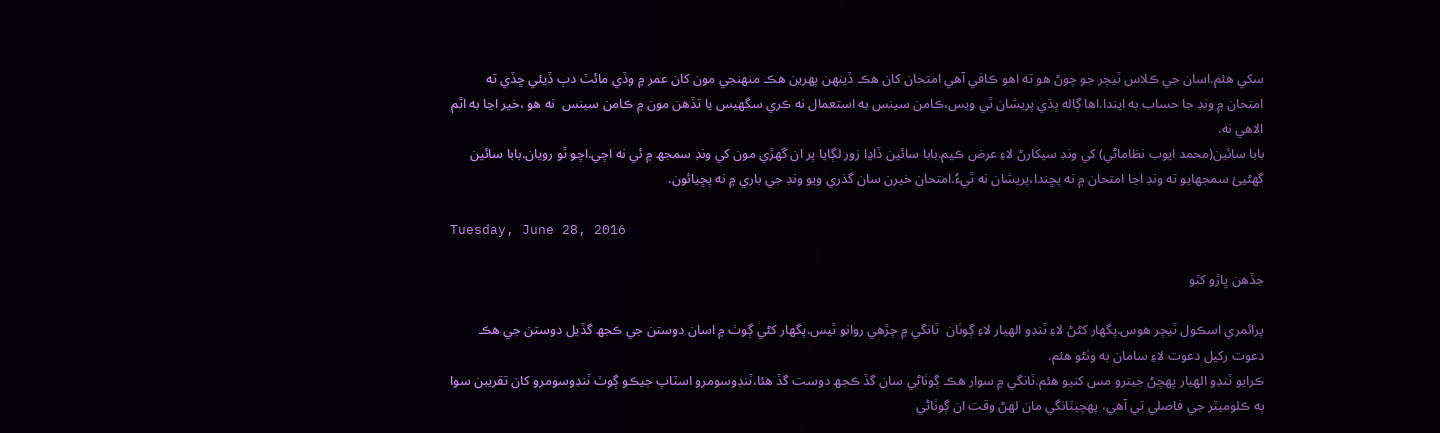سکي هئم.اسان جي ڪلاس ٽيچر جو چوڻ هو ته اهو ڪافي آهي امتحان کان هڪ ڏينهن پهرين هڪ منهنجي مون کان عمر ۾ وڏي مائٽ دٻ ڏيئي ڇڏي ته امتحان ۾ ونڊ جا حساب به ايندا.اها ڳاله ٻڌي پريشان ٿي ويس،ڪامن سينس به استعمال نه ڪري سگھيس يا تڏهن مون ۾ ڪامن سينس  نه هو ،خير اڃا به اٿم الاهي نه.
بابا سائين(محمد ايوب نظاماڻي) کي ونڊ سيکارڻ لاءِ عرض ڪيم.بابا سائين ڏاڍا زور لڳايا پر ان گھڙي مون کي ونڊ سمجھ ۾ ئي نه اچي.اچو ٿو رويان.بابا سائين گھڻيئ سمجھايو ته ونڊ اڃا امتحان ۾ نه پڇندا،پريشان نه ٿيءُ.امتحان خيرن سان گذري ويو ونڊ جي باري ۾ نه پڇيائون.

Tuesday, June 28, 2016

جڏهن ڀاڙو کٽو

پرائمري اسڪول ٽيچر هوس.پگھار کڻڻ لاءِ ٽنڊو الهيار لاءِ ڳوٺان  ٽانگي ۾ چڙهي روانو ٿيس.پگھار کڻي ڳوٺ ۾ اسان دوستن جي ڪجھ گڏيل دوستن جي هڪ دعوت رکيل دعوت لاءِ سامان به وٺڻو هئم.
ڪرايو ٽنڊو الهيار پهچڻ جيترو مس کنيو هئم.ٽانگي ۾ سوار هڪ ڳوٺاڻي سان گڏ ڪجھ دوست گڏ هئا،ٽنڊوسومرو اسٽاپ جيڪو ڳوٺ ٽنڊوسومرو کان تقريبن سوا ٻه ڪلوميٽر جي فاصلي تي آهي، پهچيٽانگي مان لهڻ وقت ان ڳوٺاڻي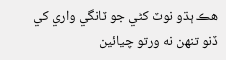هڪ ٻڌو نوٽ کڻي جو ٽانگي واري کي ڏنو تنهن نه ورتو چيائين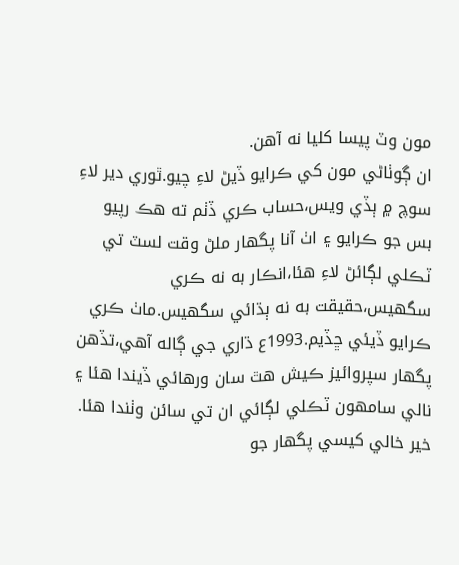مون وٽ پيسا کليا نه آهن.
ان ڳوٺاڻي مون کي ڪرايو ڏيڻ لاءِ چيو.ٿوري دير لاءِ سوچ ۾ ٻڏي ويس،حساب ڪري ڏٺم ته هڪ رپيو بس جو ڪرايو ۽ اٺ آنا پگھار ملڻ وقت لسٽ تي ٽڪلي لڳائڻ لاءِ هئا،انڪار به نه ڪري سگھيس،حقيقت به نه ٻڌائي سگھيس.ماٺ ڪري ڪرايو ڏيئي ڇڏيم.1993ع ڌاري جي ڳاله آهي،تڏهن پگهار سپروائيز ڪيش هٿ سان ورهائي ڏيندا هئا ۽ نالي سامهون ٽڪلي لڳائي ان تي سائن وٺندا هئا.
خير خالي کيسي پگھار جو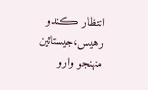انتظار ڪندو رهيس،جيستائين منهنجو وارو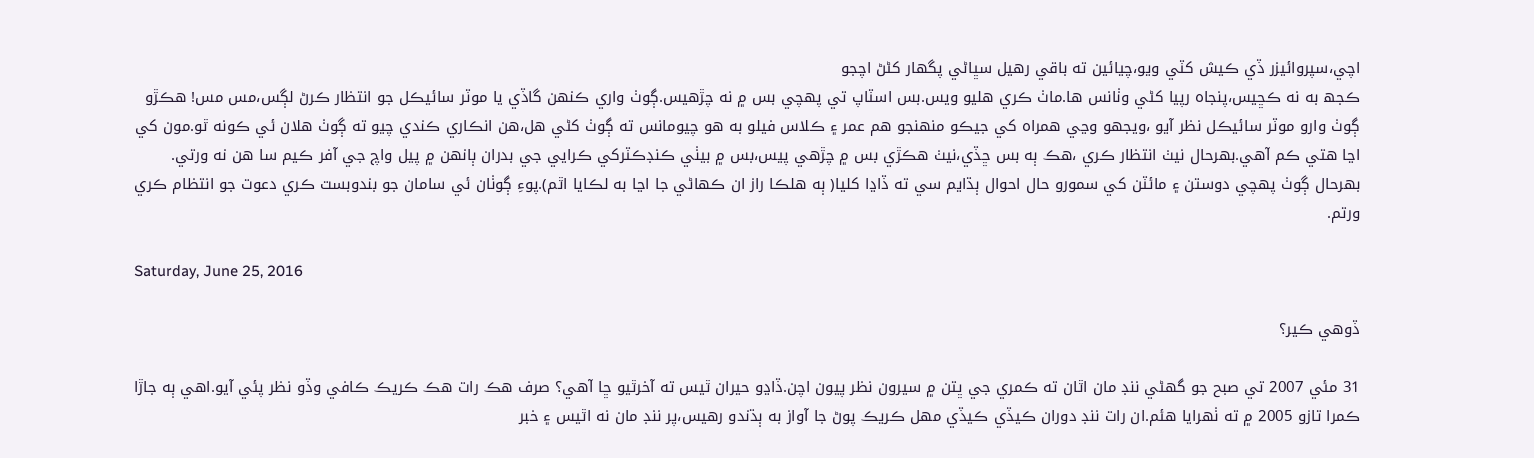اچي،سپروائيزر ڏي ڪيش کٽي ويو،چيائين ته باقي رهيل سڀاڻي پگھار کڻڻ اچجو
ڪجھ به نه ڪڇيس،پنجاه رپيا کڻي وٺانس ها.ماٺ ڪري هليو ويس.بس اسٽاپ تي پهچي بس ۾ نه چڙهيس.ڳوٺ واري ڪنهن گاڏي يا موٽر سائيڪل جو انتظار ڪرڻ لڳس،مس مس! هڪڙو ڳوٺ وارو موٽر سائيڪل نظر آيو ،ويجھو وڃي همراه کي جيڪو منهنجو هم عمر ۽ ڪلاس فيلو به هو چيومانس ته ڳوٺ کڻي هل،هن انڪاري ڪندي چيو ته ڳوٺ هلان ئي ڪونه ٿو.مون کي اڃا هتي ڪم آهي.بهرحال نيٺ انتظار ڪري ،هڪ ٻه بس ڇڏي،نيٺ هڪڙي بس ۾ چڙهي پيس،بس ۾ بيٺي ڪنڊڪٽرکي ڪرايي جي بدران ٻانهن ۾ پيل واچ جي آفر ڪيم سا هن نه ورتي.
بهرحال ڳوٺ پهچي دوستن ۽ مائٽن کي سمورو حال احوال ٻڌايم سي ته ڏاڍا کليا( ٻه هلڪا راز ان ڪهاڻي جا اڃا به لڪايا اٿم).پوءِ ڳوٺان ئي سامان جو بندوبست ڪري دعوت جو انتظام ڪري ورتم.

Saturday, June 25, 2016

ڏوهي ڪير؟

31 مئي 2007 تي صبح جو گھڻي ننڊ مان اٿان ته ڪمري جي ڀتن ۾ سيرون نظر پيون اچن.ڏاڍو حيران ٿيس ته آخرٿيو ڇا آهي؟ صرف هڪ رات هڪ ڪريڪ ڪافي وڏو نظر پئي آيو.اهي ٻه جاڙا ڪمرا تازو 2005 ۾ ته ٺهرايا هئم.ان رات ننڊ دوران ڪيڏي ڪيڏي مهل ڪريڪ پوڻ جا آواز به ٻڌندو رهيس،پر ننڊ مان نه اٿيس ۽ خبر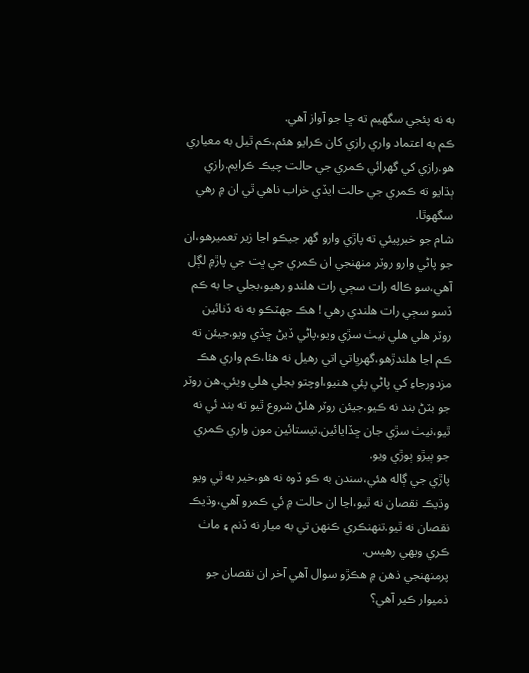به نه پئجي سگھيم ته ڇا جو آواز آهي.
ڪم به اعتماد واري رازي کان ڪرايو هئم،ڪم ٿيل به معياري هو.رازي کي گھرائي ڪمري جي حالت چيڪ ڪرايم.رازي ٻڌايو ته ڪمري جي حالت ايڏي خراب ناهي ٿي ان ۾ رهي سگھوٿا.
شام جو خبرپيئي ته پاڙي وارو گھر جيڪو اڃا زير تعميرهو،ان جو پاڻي وارو روٽر منهنجي ان ڪمري جي ڀت جي پاڙ۾ لڳل آهي،سو ڪاله رات سڄي رات هلندو رهيو،بجلي جا به ڪم ڏسو سڄي رات هلندي رهي ! هڪ جھٽڪو به نه ڏنائين روٽر هلي هلي نيٺ سڙي ويو،پاڻي ڏيڻ ڇڏي ويو.جيئن ته ڪم اڃا هلندڙهو،گھرڀاتي اتي رهيل نه هئا،ڪم واري هڪ مزدورجاءِ کي پاڻي پئي هنيو،اوچتو بجلي هلي ويئي.هن روٽر جو بٽڻ بند نه ڪيو.جيئن روٽر هلڻ شروع ٿيو ته بند ئي نه ٿيو،نيٺ سڙي جان ڇڏايائين.تيستائين مون واري ڪمري جو ٻيڙو ٻوڙي ويو.
پاڙي جي ڳاله هئي،سندن به ڪو ڏوه نه هو،خير به ٿي ويو وڌيڪ نقصان نه ٿيو،اڃا ان حالت ۾ ئي ڪمرو آهي،وڌيڪ نقصان نه ٿيو.تنهنڪري ڪنهن تي به ميار نه ڏنم ۽ ماٺ ڪري ويهي رهيس.
پرمنهنجي ذهن ۾ هڪڙو سوال آهي آخر ان نقصان جو ذميوار ڪير آهي؟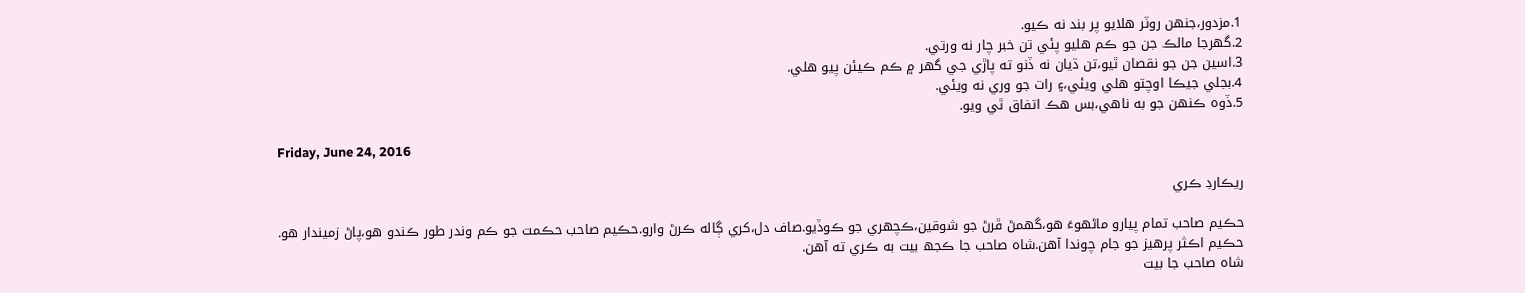1.مزدور،جنهن روٽر هلايو پر بند نه ڪيو.
2.گھرجا مالڪ جن جو ڪم هليو پئي تن خبر چار نه ورتي.
3.اسين جن جو نقصان ٿيو،تن ڌيان نه ڏنو ته پاڙي جي گھر ۾ ڪم ڪيئن پيو هلي.
4.بجلي جيڪا اوچتو هلي ويئي،۽ رات جو وري نه ويئي.
5.ڏوه ڪنهن جو به ناهي،بس هڪ اتفاق ٿي ويو.

Friday, June 24, 2016

ريڪارڊ ڪري

حڪيم صاحب تمام پيارو ماڻهوءَ هو،گھمڻ ڦرڻ جو شوقين،ڪچهري جو ڪوڏيو.صاف دل،کري ڳاله ڪرڻ وارو.حڪيم صاحب حڪمت جو ڪم وندر طور ڪندو هو،پاڻ زميندار هو.
حڪيم اڪثر پرهيز جو جام چوندا آهن.شاه صاحب جا ڪجھ بيت به ڪري ته آهن.
شاه صاحب جا بيت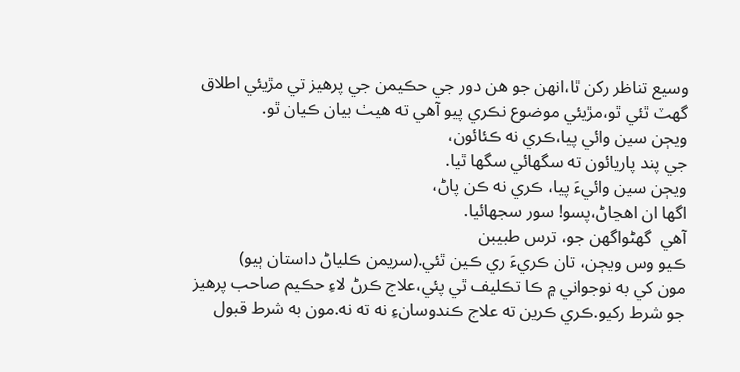وسيع تناظر رکن ٿا،انهن جو هن دور جي حڪيمن جي پرهيز تي مڙيئي اطلاق  گھٽ ٿئي ٿو،مڙيئي موضوع نڪري پيو آهي ته هيٺ بيان ڪيان ٿو.
ويڄن سين وائي پيا،ڪري نه ڪئائون،
جي پند پاريائون ته سگھائي سگھا ٿيا.
ويڄن سين وائيءَ پيا، ڪري نه ڪن پاڻ،
اگھا ان اهڃاڻ،پسو! سور سجھائيا.
آهي  گھڻواگھن جو، ترس طبيبن
ڪيو وس ويڄن، تان ڪريءَ ري ڪين ٿئي.(سريمن ڪلياڻ داستان ٻيو)
مون کي به نوجواني ۾ ڪا تڪليف ٿي پئي،علاج ڪرڻ لاءِ حڪيم صاحب پرهيز جو شرط رکيو.ڪري ڪرين ته علاج ڪندوسانءِ نه ته نه.مون به شرط قبول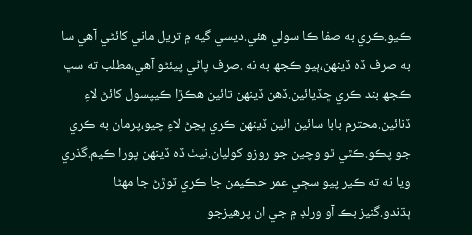ڪيو.ڪري به صفا ڪا سولي هئي.ديسي گيه ۾ تريل ماني کائڻي آهي سا به صرف ڏه ڏينهن،ٻيو ڪجھ به نه .صرف پاڻي پيئڻو آهي،مطلب ته سڀ ڪجھ بند ڪري ڇڏيائين.ڏهن ڏينهن تائين هڪڙا ڪيپسول کائڻ لاءِ ڏنائين.محترم بابا سائين اٺين ڏينهن ڪري ڀڃڻ لاءِ چيو،پرمان به ڪري جو پڪو.ڪٿي ٿو وچين جو روزو کوليان.نيٺ ڏه ڏينهن پورا ڪيم.گذري ويا نه ته ڪير پيو سڄي عمر حڪيمن جا ڪري ٽوڙڻ جا مهڻا ٻڌندو.گنيز بڪ آو ورلڊ ۾ جي ان پرهيزجو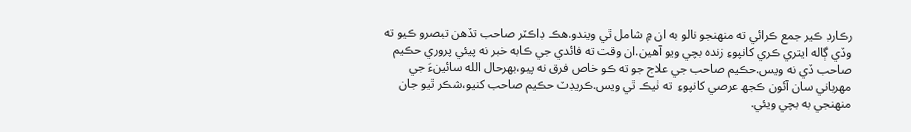رڪارڊ ڪير جمع ڪرائي ته منهنجو نالو به ان ۾ شامل ٿي ويندو.هڪ ڊاڪٽر صاحب تڏهن تبصرو ڪيو ته وڏي ڳاله ايتري ڪري کانپوءِ زنده بچي ويو آهين.ان وقت ته فائدي جي ڪابه خبر نه پيئي پروري حڪيم صاحب ڏي نه ويس.حڪيم صاحب جي علاج جو ته ڪو خاص فرق نه پيو،بهرحال الله سائينءَ جي مهرباني سان آئون ڪجھ عرصي کانپوءِ  ته ٺيڪ ٿي ويس.ڪريڊٽ حڪيم صاحب کنيو،شڪر ٿيو جان منهنجي به بچي ويئي.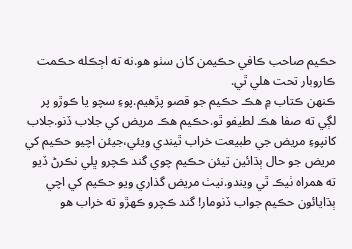حڪيم صاحب ڪافي حڪيمن کان سٺو هو.نه ته اڄڪله حڪمت ڪاروبار تحت هلي ٿي.
ڪنهن ڪتاب ۾ هڪ حڪيم جو قصو پڙهيم.پوءِ سچو يا ڪوڙو پر لڳي ته صفا هڪ لطيفو ٿو.حڪيم هڪ مريض کي جلاب ڏنو.جلاب کانپوءِ مريض جي طبيعت خراب ٿيندي ويئي،جيئن اچيو حڪيم کي مريض جو حال ٻڌائين تيئن حڪيم چوي گند ڪچرو ڀلي نڪرڻ ڏيو ته همراه ٺيڪ ٿي ويندو.نيٺ مريض گذاري ويو حڪيم کي اچي ٻڌايائون حڪيم جواب ڏنومار! گند ڪچرو ڪهڙو ته خراب هو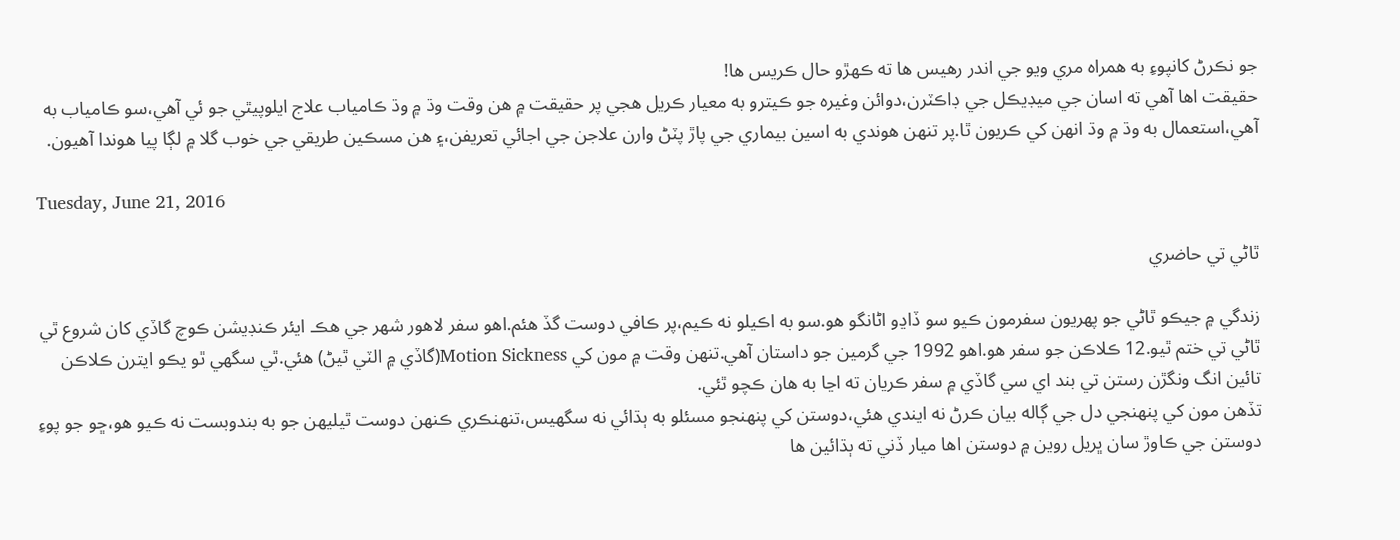جو نڪرڻ کانپوءِ به همراه مري ويو جي اندر رهيس ها ته ڪهڙو حال ڪريس ها!
حقيقت اها آهي ته اسان جي ميڊيڪل جي ڊاڪٽرن،دوائن وغيره جو ڪيترو به معيار ڪريل هجي پر حقيقت ۾ هن وقت وڌ ۾ وڌ ڪامياب علاج ايلوپيٿي جو ئي آهي،سو ڪامياب به آهي،استعمال به وڌ ۾ وڌ انهن کي ڪريون ٿا.پر تنهن هوندي به اسين بيماري جي پاڙ پٽڻ وارن علاجن جي اجائي تعريفن،۽ هن مسڪين طريقي جي خوب گلا ۾ لڳا پيا هوندا آهيون.

Tuesday, June 21, 2016

ٿاڻي تي حاضري

زندگي ۾ جيڪو ٿاڻي جو پهريون سفرمون ڪيو سو ڏاڍو اڻانگو هو.سو به اڪيلو نه ڪيم،پر ڪافي دوست گڏ هئم.اهو سفر لاهور شهر جي هڪ ايئر ڪنڊيشن ڪوچ گاڏي کان شروع ٿي ٿاڻي تي ختم ٿيو.12 ڪلاڪن جو سفر هو.اهو 1992 جي گرمين جو داستان آهي.تنهن وقت ۾ مون کي Motion Sickness(گاڏي ۾ الٽي ٿيڻ) هئي.ٿي سگھي ٿو يڪو ايترن ڪلاڪن تائين انگ ونگڙن رستن تي بند اي سي گاڏي ۾ سفر ڪريان ته اڃا به هان ڪچو ٿئي.
تڏهن مون کي پنهنجي دل جي ڳاله بيان ڪرڻ نه ايندي هئي،دوستن کي پنهنجو مسئلو به ٻڌائي نه سگھيس،تنهنڪري ڪنهن دوست ٿيليهن جو به بندوبست نه ڪيو هو،ڇو جو پوءِ دوستن جي ڪاوڙ سان ڀريل روين ۾ دوستن اها ميار ڏني ته ٻڌائين ها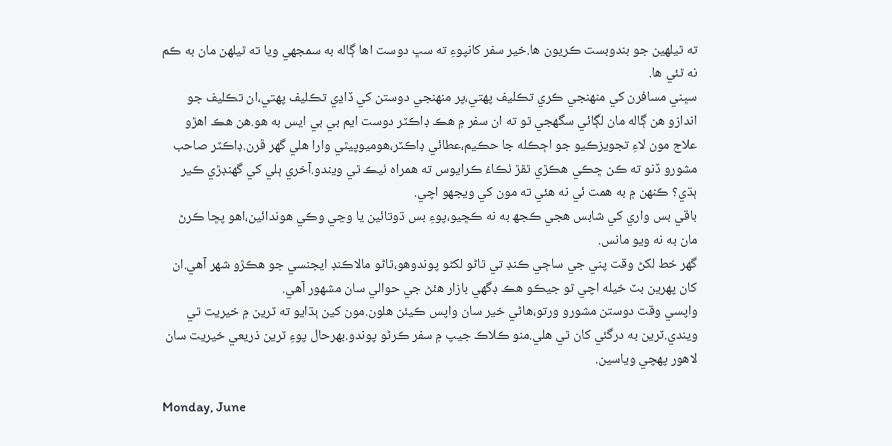ته ٿيلهين جو بندوبست ڪريون ها.خير سفر کانپوءِ ته سڀ دوست اها ڳاله به سمجھي ويا ته ٿيلهن مان به ڪم نه ٿئي ها.
سڀني مسافرن کي منهنجي ڪري تڪليف پهتي،پر منهنجي دوستن کي ڏاڍي تڪليف پهتي،ان تڪليف جو اندازو هن ڳاله مان لڳائي سگھجي ٿو ته ان سفر ۾ هڪ ڊاڪٽر دوست ايم بي بي ايس به هو.هن هڪ اهڙو علاج مون لاءِ تجويزڪيو جو اڄڪله جا حڪيم،عطائي ڊاڪٽر،هوميوپيٿي وارا هلي گھر ڦرن.ڊاڪٽر صاحب مشورو ڏنو ته ڪن ڇڪي هڪڙي ٿڦڙ ٺڪاءُ ڪرايوس ته همراه ٺيڪ ٿي ويندو.آخري ٻلي کي گھنڊڙي ڪير ٻڌي؟ ڪنهن ۾ به همت ئي نه هئي ته مون کي ويجھو اچي.
باقي بس واري کي شابس هجي ڪجھ به نه ڪڇيو،پوءِ بس ڌوتائين يا وڃي وڪي هوندائين،اهو پڇا ڪرڻ مان به نه ويو مانس.
گھر خط لکڻ وقت پني جي ساڄي ڪنڊ تي ٿاڻو لکڻو پوندوهو،ٿاڻو مالاڪنڊ ايجنسي جو هڪڙو شهر آهي.ان کان پهرين بٽ خيله اچي ٿو جيڪو هڪ ڊگهي بازار هئڻ جي حوالي سان مشهور آهي.
واپسي وقت دوستن مشورو ورتو،هاڻي خير سان واپس ڪيئن هلون.مون کين ٻڌايو ته ٽرين ۾ خيريت ٿي ويندي.ٽرين به درگئي کان ٿي هلي.منو ڪلاڪ جيپ ۾ سفر ڪرڻو پوندو.بهرحال پوءِ ٽرين ذريعي خيريت سان لاهور پهچي وياسين.

Monday, June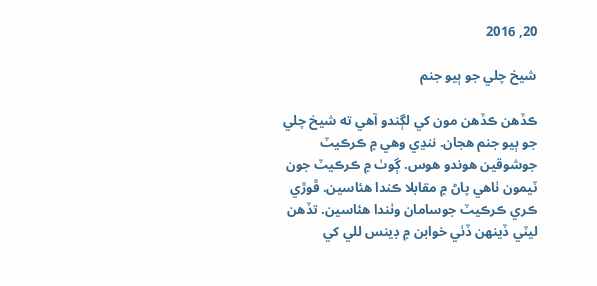20, 2016

شيخ چلي جو ٻيو جنم

ڪڏهن ڪڏهن مون کي لڳندو آهي ته شيخ چلي جو ٻيو جنم هجان. ننڍي وهي ۾ ڪرڪيٽ جوشوقين هوندو هوس. ڳوٺ ۾ ڪرڪيٽ جون ٽيمون ٺاهي پاڻ ۾ مقابلا ڪندا هئاسين. ڦوڙي ڪري ڪرڪيٽ جوسامان وٺندا هئاسين. تڏهن ليٽي ڏينهن ڏٺي خوابن ۾ ڊينس للي کي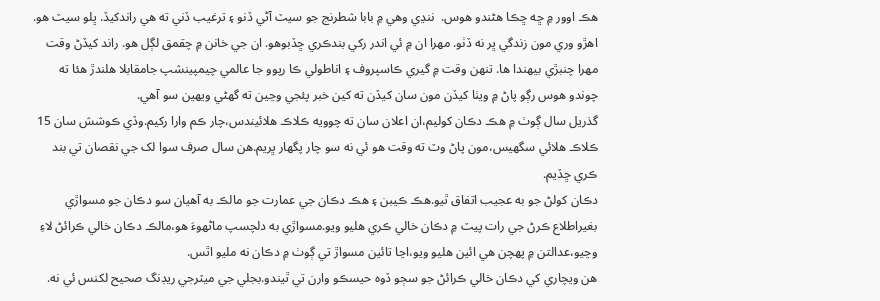هڪ اوور ۾ ڇه ڇڪا هڻندو هوس.  ننڍي وھي ۾ بابا شطرنج جو سيٽ آڻي ڏنو ۽ ترغيب ڏني ته ھي راندکيڏ. ڀلو سيٽ ھو. اھڙو وري مون زندگي ڀر نه ڏٺو. مهرا ان ۾ ئي اندر رکي بندڪري ڇڏبوھو. ان جي خانن ۾ چقمق لڳل ھو. راند کيڏڻ وقت مهرا چنبڙي بيھندا ھا. تنھن وقت ۾ گيري ڪاسپروف ۽ اناطولي ڪا رپوو جا عالمي چيمپينشپ جامقابلا ھلندڙ ھئا ته چوندو ھوس رڳو پاڻ ۾ ويٺا کيڏن مون سان کيڏن ته کين خبر پئجي وڃين ته گھڻي ويھين سو آھي.
گذريل سال ڳوٺ ۾ هڪ دڪان کوليم،ان اعلان سان ته چوويه ڪلاڪ هلائيندس،چار ڪم وارا رکيم.وڏي ڪوشش سان 15 ڪلاڪ هلائي سگھيس،مون پاڻ وٽ ته وقت هو ئي نه سو چار پگھار ڀريم.هن سال صرف سوا لک جي نقصان تي بند ڪري ڇڏيم.
دڪان کولڻ جو به عجيب اتفاق ٿيو.هڪ ڪيبن ۽ هڪ دڪان جي عمارت جو مالڪ به آهيان سو دڪان جو مسواڙي بغيراطلاع ڪرڻ جي رات پيٽ ۾ دڪان خالي ڪري هليو ويو.مسواڙي به دلچسپ ماڻهوءَ هو،مالڪ دڪان خالي ڪرائڻ لاءِ وڃيو،عدالتن ۾ پهچن هي ائين هليو ويو،اڃا تائين مسواڙ تي ڳوٺ ۾ دڪان نه مليو اٿس.
هن ويچاري کي دڪان خالي ڪرائڻ جو سڄو ڏوه حيسڪو وارن تي ٿيندو.بجلي جي ميٽرجي ريڊنگ صحيح لکنس ئي نه.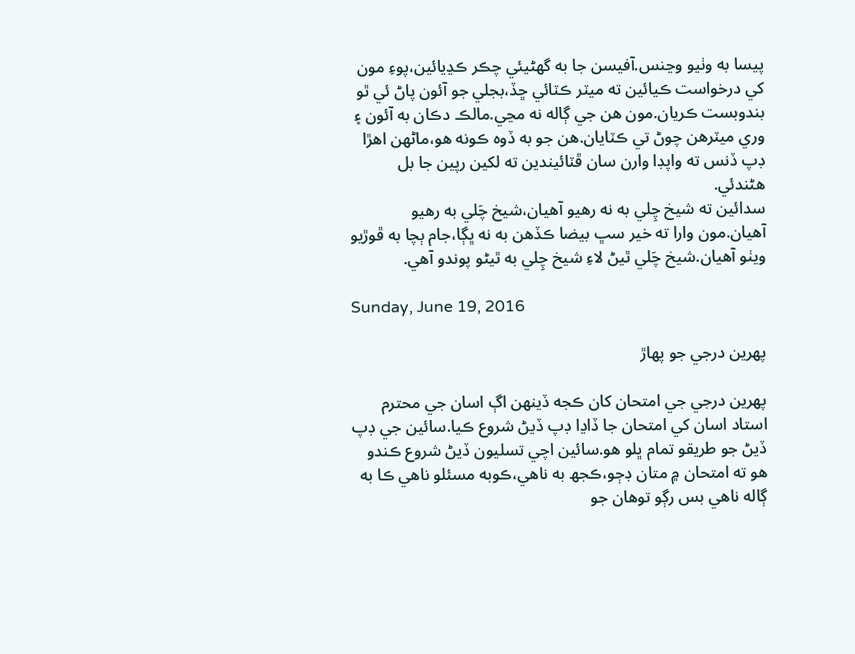پيسا به وٺيو وڃنس.آفيسن جا به گھڻيئي چڪر ڪڍيائين،پوءِ مون کي درخواست ڪيائين ته ميٽر ڪٽائي ڇڏ،بجلي جو آئون پاڻ ئي ٿو بندوبست ڪريان.مون هن جي ڳاله نه مڃي.مالڪ دڪان به آئون ۽ وري ميٽرهن چوڻ تي ڪٽايان.هن جو به ڏوه ڪونه هو،ماڻهن اهڙا ڊپ ڏنس ته واپڊا وارن سان ڦٽائيندين ته لکين رپين جا بل هڻندئي.
سدائين ته شيخ چِلي به نه رهيو آهيان،شيخ چَلي به رهيو آهيان.مون وارا ته خير سڀ بيضا ڪڏهن به نه ڀڳا،جام ٻچا به ڦوڙيو ويٺو آهيان.شيخ چَلي ٿيڻ لاءِ شيخ چِلي به ٿيڻو پوندو آهي.

Sunday, June 19, 2016

پهرين درجي جو پهاڙ

پهرين درجي جي امتحان کان ڪجه ڏينهن اڳ اسان جي محترم استاد اسان کي امتحان جا ڏاڍا ڊپ ڏيڻ شروع ڪيا.سائين جي ڊپ ڏيڻ جو طريقو تمام ڀلو هو.سائين اچي تسليون ڏيڻ شروع ڪندو هو ته امتحان ۾ متان ڊڄو،ڪجھ به ناهي،ڪوبه مسئلو ناهي ڪا به ڳاله ناهي بس رڳو توهان جو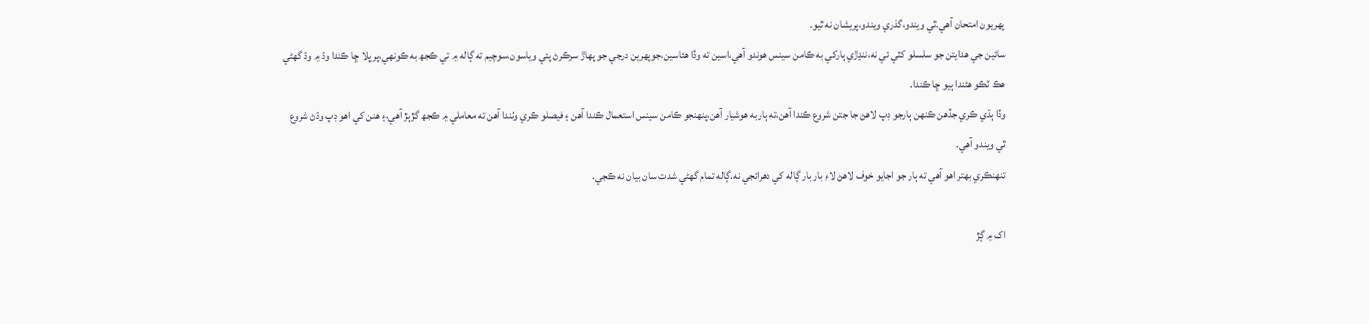پهريون امتحان آهي.ٿي ويندو،گذري ويندو،پريشان نه ٿيو.
سائين جي هدايتن جو سلسلو کٽي ئي نه،ننڍڙي ٻارکي به ڪامن سينس هوندو آهي،اسين ته وڏا هئاسين،جوپهرين درجي جو پهاڙ سرڪرڻ پئي وياسون،سوچيم ته ڳاله ۾ تي ڪجھ به ڪونهي،پر ڀلا ڇا ڪندا وڌ ۾ وڌ گھڻي هڪ ٽڪو هڻندا ٻيو ڇا ڪندا.
وڏا ٻڌي ڪري جڏهن ڪنهن ٻارجو ڊپ لاهڻ جا جتن شروع ڪندا آهن،ته ٻاربه هوشيار آهن،پنهنجو ڪامن سينس استعمال ڪندا آهن ۽ فيصلو ڪري وٺندا آهن ته معاملي ۾ ڪجھ گڙٻڙ آهي،۽ هنن کي اهو ڊپ وڌڻ شروع ٿي ويندو آهي.
تنهنڪري بهتر اهو آهي ته ٻار جو اجايو خوف لاهڻ لاءِ بار بار ڳاله کي دهرائجي نه.ڳاله تمام گھڻي شدت سان بيان نه ڪجي.

اک ۾ ڳڙ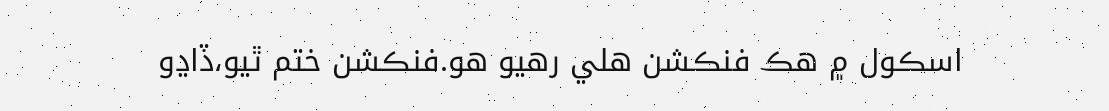اسڪول ۾ هڪ فنڪشن هلي رهيو هو.فنڪشن ختم ٿيو،ڏاڍو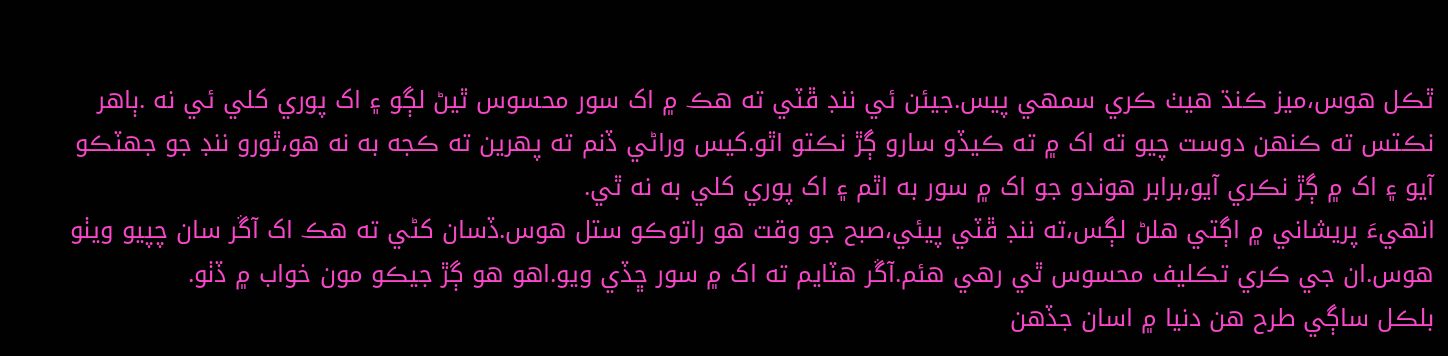ٿڪل هوس،ميز ڪنڌ هيٺ ڪري سمهي پيس.جيئن ئي ننڊ ڦٽي ته هڪ ۾ اک سور محسوس ٿيڻ لڳو ۽ اک پوري کلي ئي نه .ٻاهر نڪتس ته ڪنهن دوست چيو ته اک ۾ ته ڪيڏو سارو ڳڙ نڪتو اٿو.کيس وراڻي ڏنم ته پهرين ته ڪجه به نه هو،ٿورو ننڊ جو جھٽڪو آيو ۽ اک ۾ ڳڙ نڪري آيو،برابر هوندو جو اک ۾ سور به اٿم ۽ اک پوري کلي به نه ٿي.
انهيءَ پريشاني ۾ اڳتي هلڻ لڳس،ته ننڊ ڦٽي پيئي،صبح جو وقت هو راتوڪو ستل هوس.ڏسان کڻي ته هڪ اک آڱر سان چپيو ويٺو هوس.ان جي ڪري تڪليف محسوس ٿي رهي هئم.آڱر هٽايم ته اک ۾ سور ڇڏي ويو.اهو هو ڳڙ جيڪو مون خواب ۾ ڏٺو.
بلڪل ساڳي طرح هن دنيا ۾ اسان جڏهن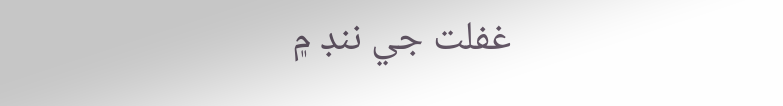غفلت جي ننڊ ۾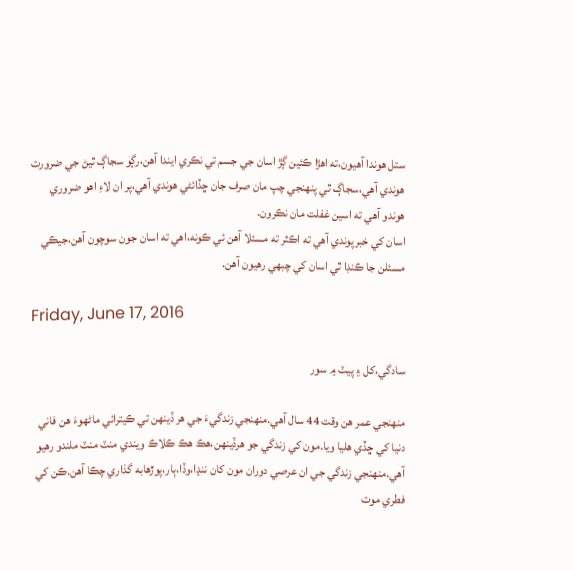ستل هوندا آهيون،ته اهڙا ڪئين ڳڙ اسان جي جسم تي نڪري ايندا آهن،رڳو سجاڳ ٿيڻ جي ضرورت هوندي آهي،سجاڳ ٿي پنهنجي چپ مان صرف جان ڇڏائڻي هوندي آهي،پر ان لاءِ اهو ضروري هوندو آهي ته اسين غفلت مان نڪرون.
اسان کي خبرپوندي آهي ته اڪثر ته مسئلا آهن ئي ڪونه،اهي ته اسان جون سوچون آهن،جيڪي مسئلن جا ڪنڊا ٿي اسان کي چبهي رهيون آهن.

Friday, June 17, 2016

سادگي،کل ۽ پيٽ ۾ سور

منهنجي عمر هن وقت 44 سال آهي.منهنجي زندگيءَ جي هر ڏينهن تي ڪيترائي ماڻهوءَ هن فاني دنيا کي ڇڏي هليا ويا.مون کي زندگي جو هرڏينهن،هڪ هڪ ڪلاڪ ويندي منٽ منٽ ملندو رهيو آهي.منهنجي زندگي جي ان عرصي دوران مون کان ننڍا،وڏا،ٻار،پوڙهابه گذاري چڪا آهن.ڪن کي فطري موت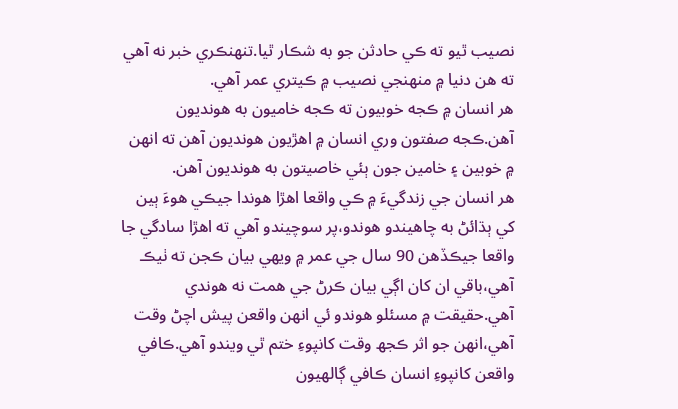نصيب ٿيو ته ڪي حادثن جو به شڪار ٿيا.تنهنڪري خبر نه آهي ته هن دنيا ۾ منهنجي نصيب ۾ ڪيتري عمر آهي.
هر انسان ۾ ڪجه خوبيون ته ڪجه خاميون به هونديون آهن.ڪجه صفتون وري انسان ۾ اهڙيون هونديون آهن ته انهن ۾ خوبين ۽ خامين جون ٻئي خاصيتون به هونديون آهن.
هر انسان جي زندگيءَ ۾ ڪي واقعا اهڙا هوندا جيڪي هوءَ ٻين کي ٻڌائڻ به چاهيندو هوندو،پر سوچيندو آهي ته اهڙا سادگي جا واقعا جيڪڏهن 90 سال جي عمر ۾ ويهي بيان ڪجن ته ٺيڪ آهي،باقي ان کان اڳي بيان ڪرڻ جي همت نه هوندي آهي.حقيقت ۾ مسئلو هوندو ئي انهن واقعن پيش اچڻ وقت آهي،انهن جو اثر ڪجھ وقت کانپوءِ ختم ٿي ويندو آهي.ڪافي واقعن کانپوءِ انسان ڪافي ڳالهيون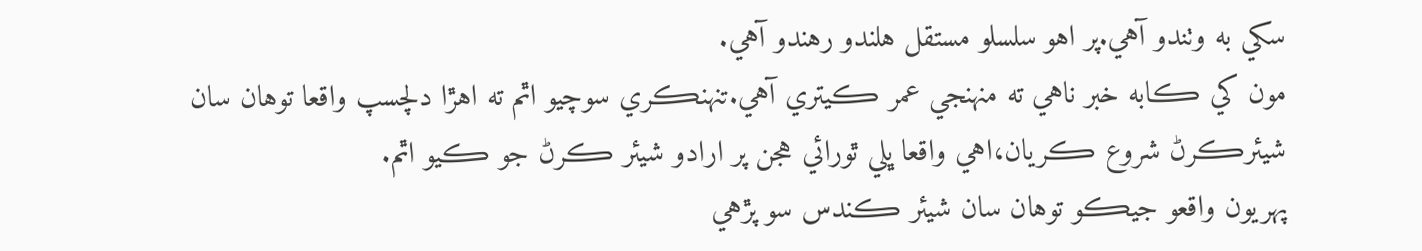سکي به وٺندو آهي.پر اهو سلسلو مستقل هلندو رهندو آهي.
مون کي ڪابه خبر ناهي ته منهنجي عمر ڪيتري آهي.تنهنڪري سوچيو اٿم ته اهڙا دلچسپ واقعا توهان سان شيئرڪرڻ شروع ڪريان،اهي واقعا ڀلي ٿورائي هجن پر ارادو شيئر ڪرڻ جو ڪيو اٿم.
پهريون واقعو جيڪو توهان سان شيئر ڪندس سو پڙهي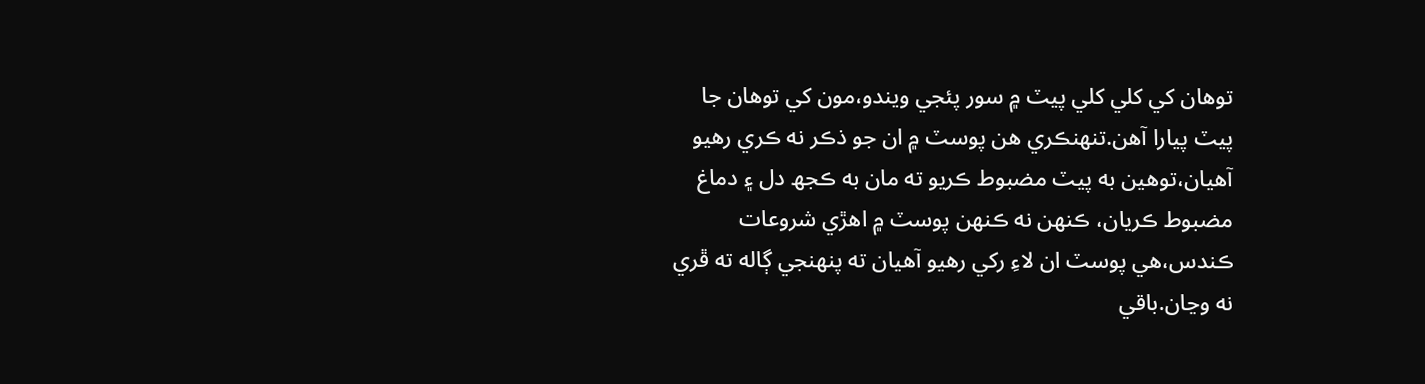توهان کي کلي کلي پيٽ ۾ سور پئجي ويندو،مون کي توهان جا پيٽ پيارا آهن.تنهنڪري هن پوسٽ ۾ ان جو ذڪر نه ڪري رهيو آهيان،توهين به پيٽ مضبوط ڪريو ته مان به ڪجھ دل ۽ دماغ مضبوط ڪريان، ڪنهن نه ڪنهن پوسٽ ۾ اهڙي شروعات ڪندس،هي پوسٽ ان لاءِ رکي رهيو آهيان ته پنهنجي ڳاله ته ڦري نه وڃان.باقي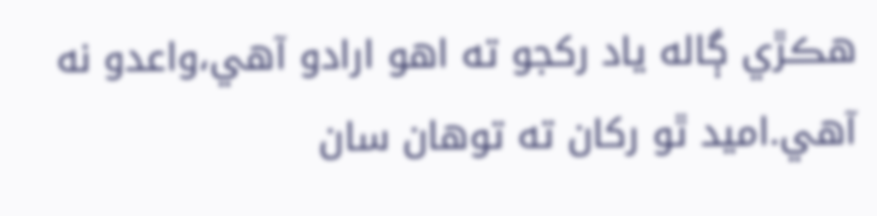هڪڙي ڳاله ياد رکجو ته اهو ارادو آهي،واعدو نه آهي.اميد ٿو رکان ته توهان سان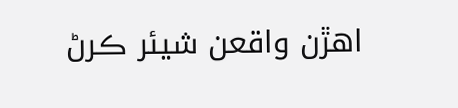اهڙن واقعن شيئر ڪرڻ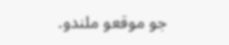جو موقعو ملندو.